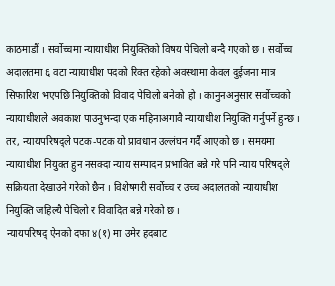काठमाडौं । सर्वोच्चमा न्यायाधीश नियुक्तिको विषय पेचिलो बन्दै गएको छ । सर्वोच्च अदालतमा ६ वटा न्यायाधीश पदको रिक्त रहेको अवस्थामा केवल दुईजना मात्र सिफारिश भएपछि नियुक्तिको विवाद पेचिलो बनेको हो । कानुनअनुसार सर्वोच्चको न्यायाधीशले अवकाश पाउनुभन्दा एक महिनाअगावै न्यायाधीश नियुक्ति गर्नुपर्ने हुन्छ । तर, न्यायपरिषद्ले पटक-पटक यो प्रावधान उल्लंघन गर्दै आएको छ । समयमा न्यायाधीश नियुक्त हुन नसक्दा न्याय सम्पादन प्रभावित बन्ने गरे पनि न्याय परिषद्ले सक्रियता देखाउने गरेको छैन । विशेषगरी सर्वोच्च र उच्च अदालतको न्यायाधीश नियुक्ति जहिल्यै पेचिलो र विवादित बन्ने गरेको छ ।
न्यायपरिषद् ऐनको दफा ४(१) मा उमेर हदबाट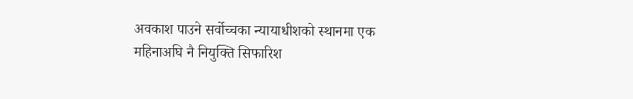अवकाश पाउने सर्वोच्चका न्यायाधीशको स्थानमा एक महिनाअघि नै नियुक्ति सिफारिश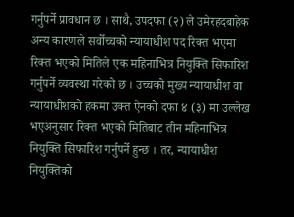गर्नुपर्ने प्रावधान छ । साथै, उपदफा (२) ले उमेरहदबाहेक अन्य कारणले सर्वोच्चको न्यायाधीश पद रिक्त भएमा रिक्त भएको मितिले एक महिनाभित्र नियुक्ति सिफारिश गर्नुपर्ने व्यवस्था गरेको छ । उच्चको मुख्य न्यायाधीश वा न्यायाधीशको हकमा उक्त ऐनको दफा ४ (३) मा उल्लेख भएअनुसार रिक्त भएको मितिबाट तीन महिनाभित्र नियुक्ति सिफारिश गर्नुपर्ने हुन्छ । तर, न्यायाधीश नियुक्तिको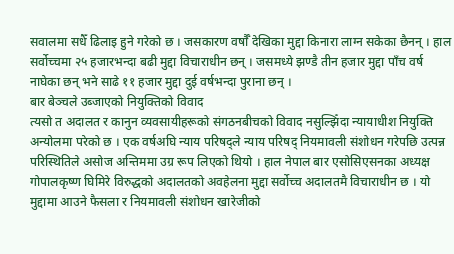सवालमा सधैँ ढिलाइ हुने गरेको छ । जसकारण वर्षौँ देखिका मुद्दा किनारा लाग्न सकेका छैनन् । हाल सर्वोच्चमा २५ हजारभन्दा बढी मुद्दा विचाराधीन छन् । जसमध्ये झण्डै तीन हजार मुद्दा पाँच वर्ष नाघेका छन् भने साढे ११ हजार मुद्दा दुई वर्षभन्दा पुराना छन् ।
बार बेञ्चले उब्जाएको नियुक्तिको विवाद
त्यसो त अदालत र कानुन व्यवसायीहरूको संगठनबीचको विवाद नसुल्झिँदा न्यायाधीश नियुक्ति अन्योलमा परेको छ । एक वर्षअघि न्याय परिषद्ले न्याय परिषद् नियमावली संशोधन गरेपछि उत्पन्न परिस्थितिले असोज अन्तिममा उग्र रूप लिएको थियो । हाल नेपाल बार एसोसिएसनका अध्यक्ष गोपालकृष्ण घिमिरे विरुद्धको अदालतको अवहेलना मुद्दा सर्वोच्च अदालतमै विचाराधीन छ । यो मुद्दामा आउने फैसला र नियमावली संशोधन खारेजीको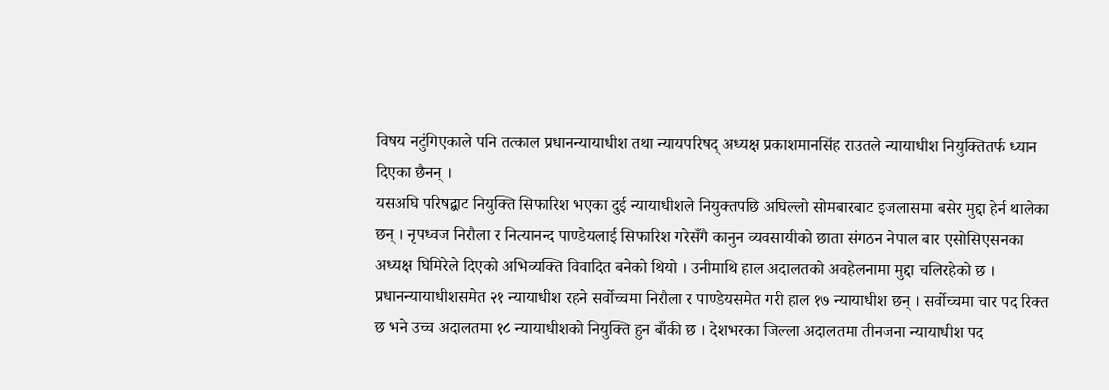विषय नटुंगिएकाले पनि तत्काल प्रधानन्यायाधीश तथा न्यायपरिषद् अध्यक्ष प्रकाशमानसिंह राउतले न्यायाधीश नियुक्तितर्फ ध्यान दिएका छैनन् ।
यसअघि परिषद्बाट नियुक्ति सिफारिश भएका दुई न्यायाधीशले नियुक्तपछि अघिल्लो सोमबारबाट इजलासमा बसेर मुद्दा हेर्न थालेका छन् । नृपध्वज निरौला र नित्यानन्द पाण्डेयलाई सिफारिश गरेसँगै कानुन व्यवसायीको छाता संगठन नेपाल बार एसोसिएसनका अध्यक्ष घिमिरेले दिएको अभिव्यक्ति विवादित बनेको थियो । उनीमाथि हाल अदालतको अवहेलनामा मुद्दा चलिरहेको छ । प्रधानन्यायाधीशसमेत २१ न्यायाधीश रहने सर्वोच्चमा निरौला र पाण्डेयसमेत गरी हाल १७ न्यायाधीश छन् । सर्वोच्चमा चार पद रिक्त छ भने उच्च अदालतमा १८ न्यायाधीशको नियुक्ति हुन बाँकी छ । देशभरका जिल्ला अदालतमा तीनजना न्यायाधीश पद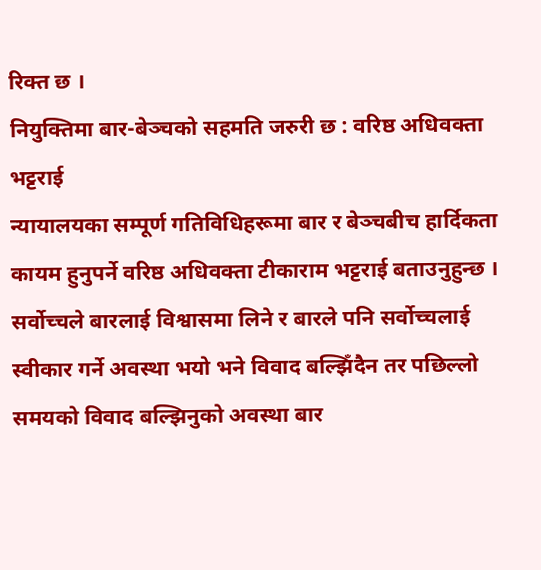रिक्त छ ।
नियुक्तिमा बार-बेञ्चको सहमति जरुरी छ : वरिष्ठ अधिवक्ता भट्टराई
न्यायालयका सम्पूर्ण गतिविधिहरूमा बार र बेञ्चबीच हार्दिकता कायम हुनुपर्ने वरिष्ठ अधिवक्ता टीकाराम भट्टराई बताउनुहुन्छ । सर्वोच्चले बारलाई विश्वासमा लिने र बारले पनि सर्वोच्चलाई स्वीकार गर्ने अवस्था भयो भने विवाद बल्झिँदैन तर पछिल्लो समयको विवाद बल्झिनुको अवस्था बार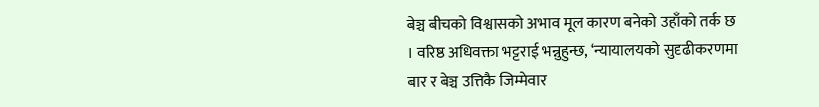बेञ्च बीचको विश्वासको अभाव मूल कारण बनेको उहाँको तर्क छ । वरिष्ठ अधिवक्ता भट्टराई भन्नुहुन्छ, ‘न्यायालयको सुदृढीकरणमा बार र बेञ्च उत्तिकै जिम्मेवार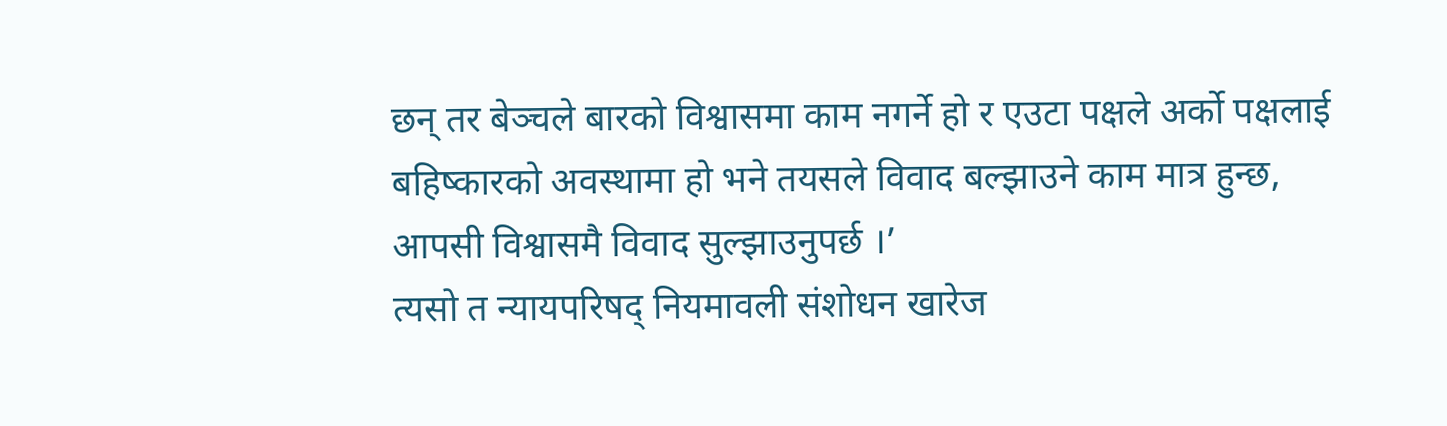छन् तर बेञ्चले बारको विश्वासमा काम नगर्ने हो र एउटा पक्षले अर्को पक्षलाई बहिष्कारको अवस्थामा हो भने तयसले विवाद बल्झाउने काम मात्र हुन्छ, आपसी विश्वासमै विवाद सुल्झाउनुपर्छ ।’
त्यसो त न्यायपरिषद् नियमावली संशोधन खारेज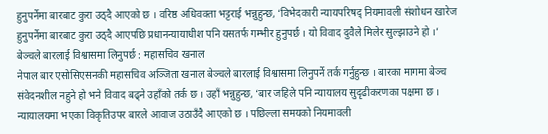हुनुपर्नेमा बारबाट कुरा उठ्दै आएको छ । वरिष्ठ अधिवक्ता भट्टराई भन्नुहुन्छ, ‘विभेदकारी न्यायपरिषद् नियमावली संशोधन खारेज हुनुपर्नेमा बारबाट कुरा उठ्दै आएपछि प्रधानन्यायाधीश पनि यसतर्फ गम्भीर हुनुपर्छ । यो विवाद दुवैले मिलेर सुल्झाउने हो ।’
बेञ्चले बारलाई विश्वासमा लिनुपर्छ : महासचिव खनाल
नेपाल बार एसोसिएसनकी महासचिव अञ्जिता खनाल बेञ्चले बारलाई विश्वासमा लिनुपर्ने तर्क गर्नुहुन्छ । बारका मागमा बेञ्च संवेदनशील नहुने हो भने विवाद बढ्ने उहाँको तर्क छ । उहाँ भन्नुहुन्छ, ‘बार जहिले पनि न्यायालय सुदृढीकरणका पक्षमा छ । न्यायालयमा भएका विकृतिउपर बारले आवाज उठाउँदै आएको छ । पछिल्ला समयको नियमावली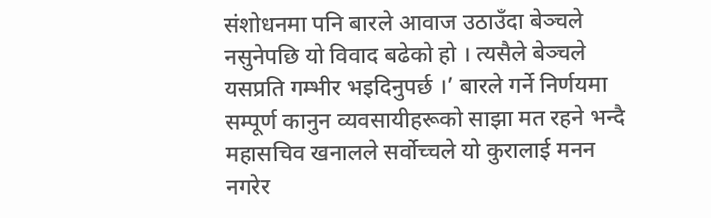संशोधनमा पनि बारले आवाज उठाउँदा बेञ्चले नसुनेपछि यो विवाद बढेको हो । त्यसैले बेञ्चले यसप्रति गम्भीर भइदिनुपर्छ ।’ बारले गर्ने निर्णयमा सम्पूर्ण कानुन व्यवसायीहरूको साझा मत रहने भन्दै महासचिव खनालले सर्वोच्चले यो कुरालाई मनन नगरेर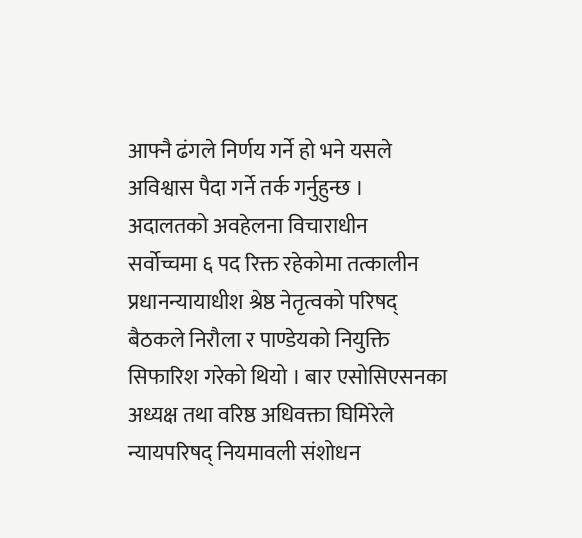आफ्नै ढंगले निर्णय गर्ने हो भने यसले अविश्वास पैदा गर्ने तर्क गर्नुहुन्छ ।
अदालतको अवहेलना विचाराधीन
सर्वोच्चमा ६ पद रिक्त रहेकोमा तत्कालीन प्रधानन्यायाधीश श्रेष्ठ नेतृत्वको परिषद् बैठकले निरौला र पाण्डेयको नियुक्ति सिफारिश गरेको थियो । बार एसोसिएसनका अध्यक्ष तथा वरिष्ठ अधिवक्ता घिमिरेले न्यायपरिषद् नियमावली संशोधन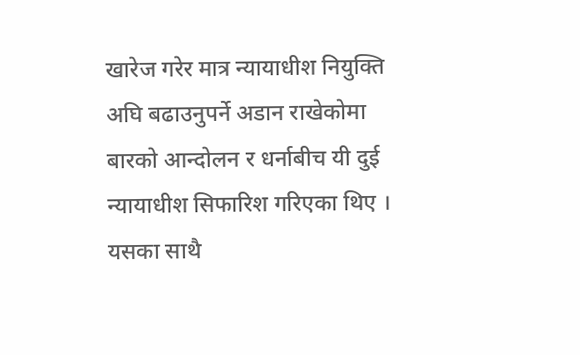खारेज गरेर मात्र न्यायाधीश नियुक्ति अघि बढाउनुपर्ने अडान राखेकोमा बारको आन्दोलन र धर्नाबीच यी दुई न्यायाधीश सिफारिश गरिएका थिए । यसका साथै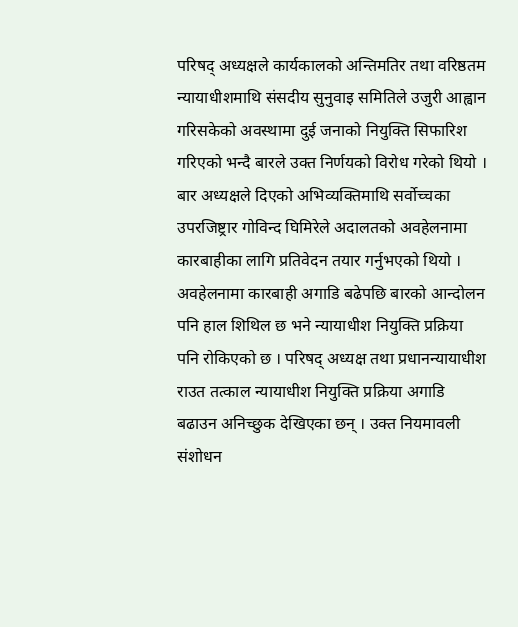परिषद् अध्यक्षले कार्यकालको अन्तिमतिर तथा वरिष्ठतम न्यायाधीशमाथि संसदीय सुनुवाइ समितिले उजुरी आह्वान गरिसकेको अवस्थामा दुई जनाको नियुक्ति सिफारिश गरिएको भन्दै बारले उक्त निर्णयको विरोध गरेको थियो । बार अध्यक्षले दिएको अभिव्यक्तिमाथि सर्वोच्चका उपरजिष्ट्रार गोविन्द घिमिरेले अदालतको अवहेलनामा कारबाहीका लागि प्रतिवेदन तयार गर्नुभएको थियो ।
अवहेलनामा कारबाही अगाडि बढेपछि बारको आन्दोलन पनि हाल शिथिल छ भने न्यायाधीश नियुक्ति प्रक्रिया पनि रोकिएको छ । परिषद् अध्यक्ष तथा प्रधानन्यायाधीश राउत तत्काल न्यायाधीश नियुक्ति प्रक्रिया अगाडि बढाउन अनिच्छुक देखिएका छन् । उक्त नियमावली संशोधन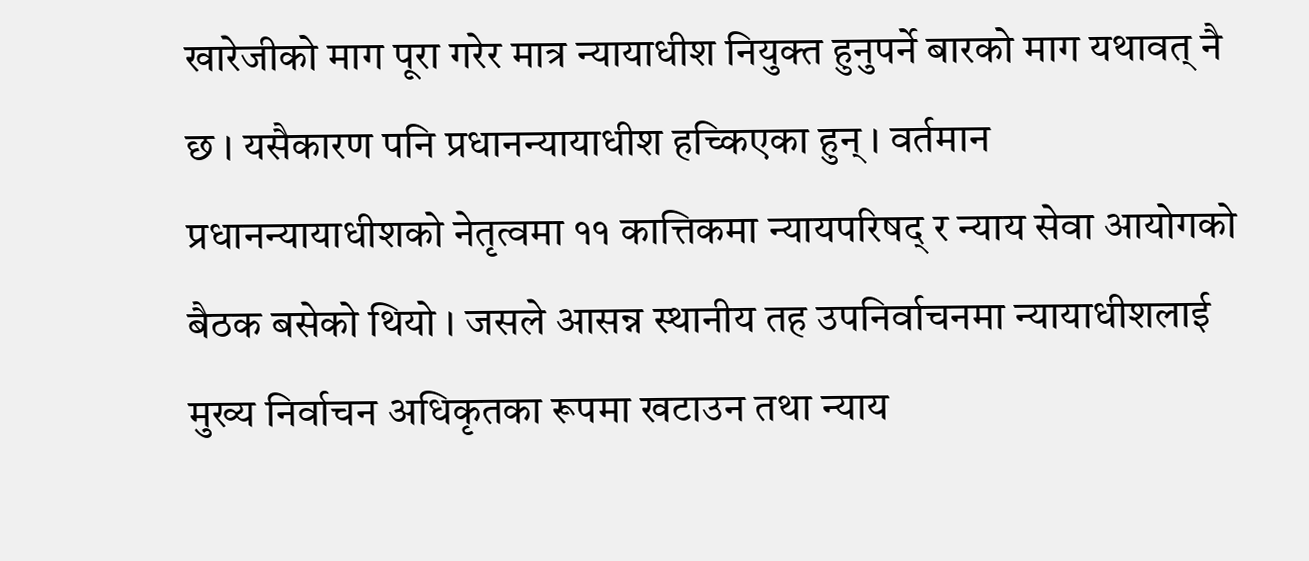खारेजीको माग पूरा गरेर मात्र न्यायाधीश नियुक्त हुनुपर्ने बारको माग यथावत् नै छ । यसैकारण पनि प्रधानन्यायाधीश हच्किएका हुन् । वर्तमान प्रधानन्यायाधीशको नेतृत्वमा ११ कात्तिकमा न्यायपरिषद् र न्याय सेवा आयोगको बैठक बसेको थियो । जसले आसन्न स्थानीय तह उपनिर्वाचनमा न्यायाधीशलाई मुख्य निर्वाचन अधिकृतका रूपमा खटाउन तथा न्याय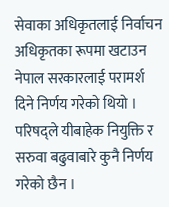सेवाका अधिकृतलाई निर्वाचन अधिकृतका रूपमा खटाउन नेपाल सरकारलाई परामर्श दिने निर्णय गरेको थियो । परिषद्ले यीबाहेक नियुक्ति र सरुवा बढुवाबारे कुनै निर्णय गरेको छैन ।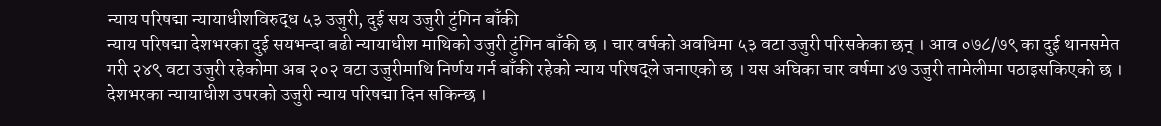न्याय परिषद्मा न्यायाधीशविरुद्ध ५३ उजुरी, दुई सय उजुरी टुंगिन बाँकी
न्याय परिषद्मा देशभरका दुई सयभन्दा बढी न्यायाधीश माथिको उजुरी टुंगिन बाँकी छ । चार वर्षको अवधिमा ५३ वटा उजुरी परिसकेका छन् । आव ०७८/७९ का दुई थानसमेत गरी २४९ वटा उजुरी रहेकोमा अब २०२ वटा उजुरीमाथि निर्णय गर्न बाँकी रहेको न्याय परिषद्ले जनाएको छ । यस अघिका चार वर्षमा ४७ उजुरी तामेलीमा पठाइसकिएको छ । देशभरका न्यायाधीश उपरको उजुरी न्याय परिषद्मा दिन सकिन्छ ।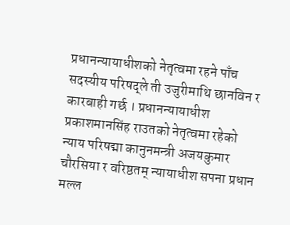प्रधानन्यायाधीशको नेतृत्वमा रहने पाँच सदस्यीय परिषद्ले ती उजुरीमाथि छानविन र कारबाही गर्छ । प्रधानन्यायाधीश प्रकाशमानसिंह राउतको नेतृत्वमा रहेको न्याय परिषद्मा कानुनमन्त्री अजयकुमार चौरसिया र वरिष्ठतम् न्यायाधीश सपना प्रधान मल्ल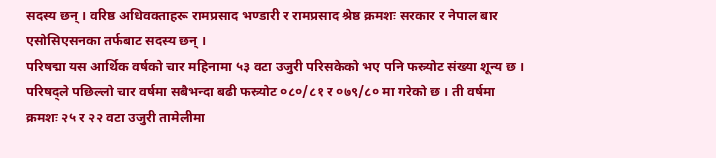सदस्य छन् । वरिष्ठ अधिवक्ताहरू रामप्रसाद भण्डारी र रामप्रसाद श्रेष्ठ क्रमशः सरकार र नेपाल बार एसोसिएसनका तर्फबाट सदस्य छन् ।
परिषद्मा यस आर्थिक वर्षको चार महिनामा ५३ वटा उजुरी परिसकेको भए पनि फस्र्योट संख्या शून्य छ । परिषद्ले पछिल्लो चार वर्षमा सबैभन्दा बढी फस्र्योट ०८०/८१ र ०७९/८० मा गरेको छ । ती वर्षमा क्रमशः २५ र २२ वटा उजुरी तामेलीमा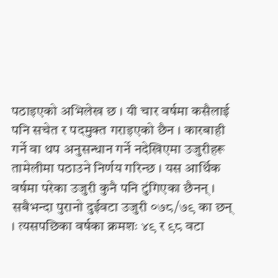पठाइएको अभिलेख छ । यी चार वर्षमा कसैलाई पनि सचेत र पदमुक्त गराइएको छैन । कारबाही गर्ने वा थप अनुसन्धान गर्ने नदेखिएमा उजुरीहरू तामेलीमा पठाउने निर्णय गरिन्छ । यस आर्थिक वर्षमा परेका उजुरी कुनै पनि टुंगिएका छैनन् । सबैभन्दा पुरानो दुईवटा उजुरी ०७८/७९ का छन् । त्यसपछिका वर्षका क्रमशः ४९ र ९८ वटा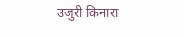उजुरी किनारा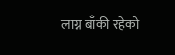लाग्न बाँकी रहेको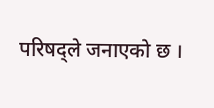परिषद्ले जनाएको छ ।